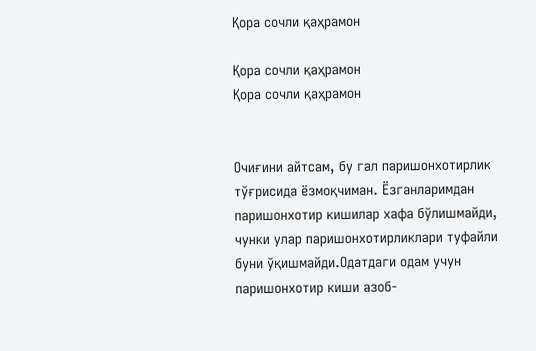Қора сочли қаҳрамон

Қора сочли қаҳрамон
Қора сочли қаҳрамон


Очиғини айтсам, бу гал паришонхотирлик тўғрисида ёзмоқчиман. Ёзганларимдан паришонхотир кишилар хафа бўлишмайди, чунки улар паришонхотирликлари туфайли буни ўқишмайди.Одатдаги одам учун паришонхотир киши азоб-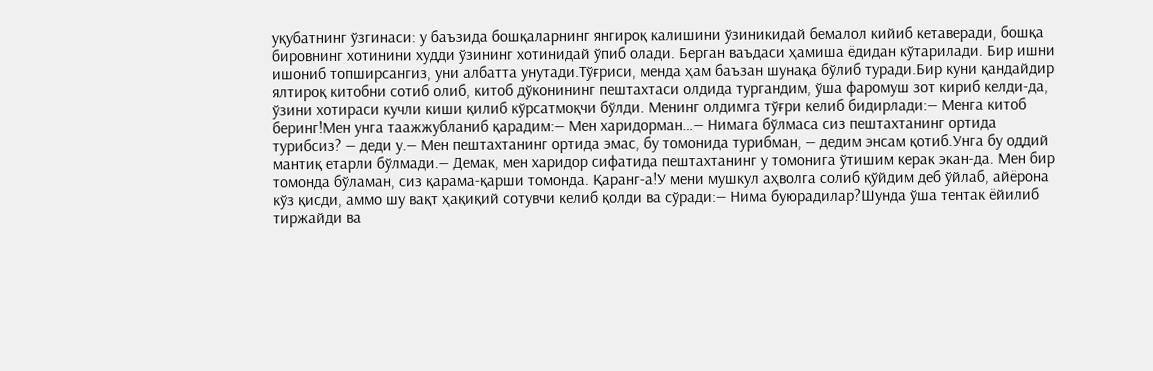уқубатнинг ўзгинаси: у баъзида бошқаларнинг янгироқ калишини ўзиникидай бемалол кийиб кетаверади, бошқа бировнинг хотинини худди ўзининг хотинидай ўпиб олади. Берган ваъдаси ҳамиша ёдидан кўтарилади. Бир ишни ишониб топширсангиз, уни албатта унутади.Тўғриси, менда ҳам баъзан шунақа бўлиб туради.Бир куни қандайдир ялтироқ китобни сотиб олиб, китоб дўконининг пештахтаси олдида тургандим, ўша фаромуш зот кириб келди-да, ўзини хотираси кучли киши қилиб кўрсатмоқчи бўлди. Менинг олдимга тўғри келиб бидирлади:— Менга китоб беринг!Мен унга таажжубланиб қарадим:— Мен харидорман…— Нимага бўлмаса сиз пештахтанинг ортида турибсиз? — деди у.— Мен пештахтанинг ортида эмас, бу томонида турибман, — дедим энсам қотиб.Унга бу оддий мантиқ етарли бўлмади.— Демак, мен харидор сифатида пештахтанинг у томонига ўтишим керак экан-да. Мен бир томонда бўламан, сиз қарама-қарши томонда. Қаранг-а!У мени мушкул аҳволга солиб қўйдим деб ўйлаб, айёрона кўз қисди, аммо шу вақт ҳақиқий сотувчи келиб қолди ва сўради:— Нима буюрадилар?Шунда ўша тентак ёйилиб тиржайди ва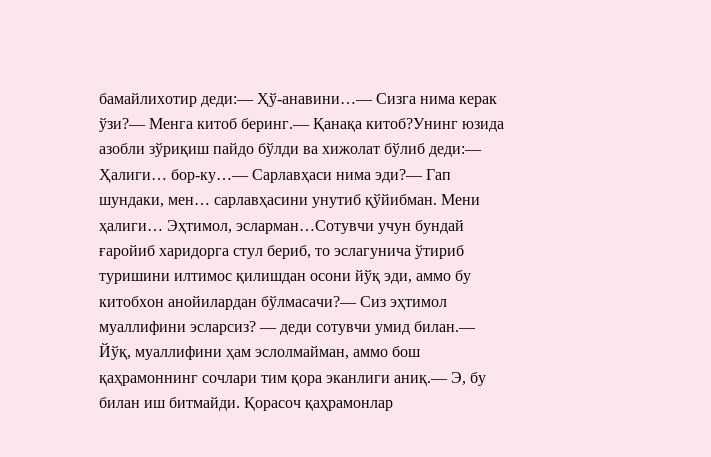бамайлихотир деди:— Ҳў-анавини…— Сизга нима керак ўзи?— Менга китоб беринг.— Қанақа китоб?Унинг юзида азобли зўриқиш пайдо бўлди ва хижолат бўлиб деди:— Ҳалиги… бор-ку…— Сарлавҳаси нима эди?— Гап шундаки, мен… сарлавҳасини унутиб қўйибман. Мени ҳалиги… Эҳтимол, эсларман…Сотувчи учун бундай ғаройиб харидорга стул бериб, то эслагунича ўтириб туришини илтимос қилишдан осони йўқ эди, аммо бу китобхон анойилардан бўлмасачи?— Сиз эҳтимол муаллифини эсларсиз? — деди сотувчи умид билан.— Йўқ, муаллифини ҳам эслолмайман, аммо бош қаҳрамоннинг сочлари тим қора эканлиги аниқ.— Э, бу билан иш битмайди. Қорасоч қаҳрамонлар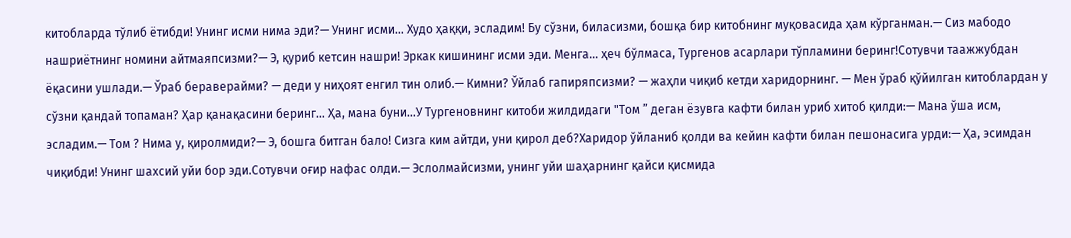китобларда тўлиб ётибди! Унинг исми нима эди?— Унинг исми… Худо ҳаққи, эсладим! Бу сўзни, биласизми, бошқа бир китобнинг муқовасида ҳам кўрганман.— Сиз мабодо нашриётнинг номини айтмаяпсизми?— Э, қуриб кетсин нашри! Эркак кишининг исми эди. Менга… ҳеч бўлмаса, Тургенов асарлари тўпламини беринг!Сотувчи таажжубдан ёқасини ушлади.— Ўраб бераверайми? — деди у ниҳоят енгил тин олиб.— Кимни? Ўйлаб гапиряпсизми? — жаҳли чиқиб кетди харидорнинг. — Мен ўраб қўйилган китоблардан у сўзни қандай топаман? Ҳар қанақасини беринг… Ҳа, мана буни…У Тургеновнинг китоби жилдидаги "Том ” деган ёзувга кафти билан уриб хитоб қилди:— Мана ўша исм, эсладим.— Том ? Нима у, қиролмиди?— Э, бошга битган бало! Сизга ким айтди, уни қирол деб?Харидор ўйланиб қолди ва кейин кафти билан пешонасига урди:— Ҳа, эсимдан чиқибди! Унинг шахсий уйи бор эди.Сотувчи оғир нафас олди.— Эслолмайсизми, унинг уйи шаҳарнинг қайси қисмида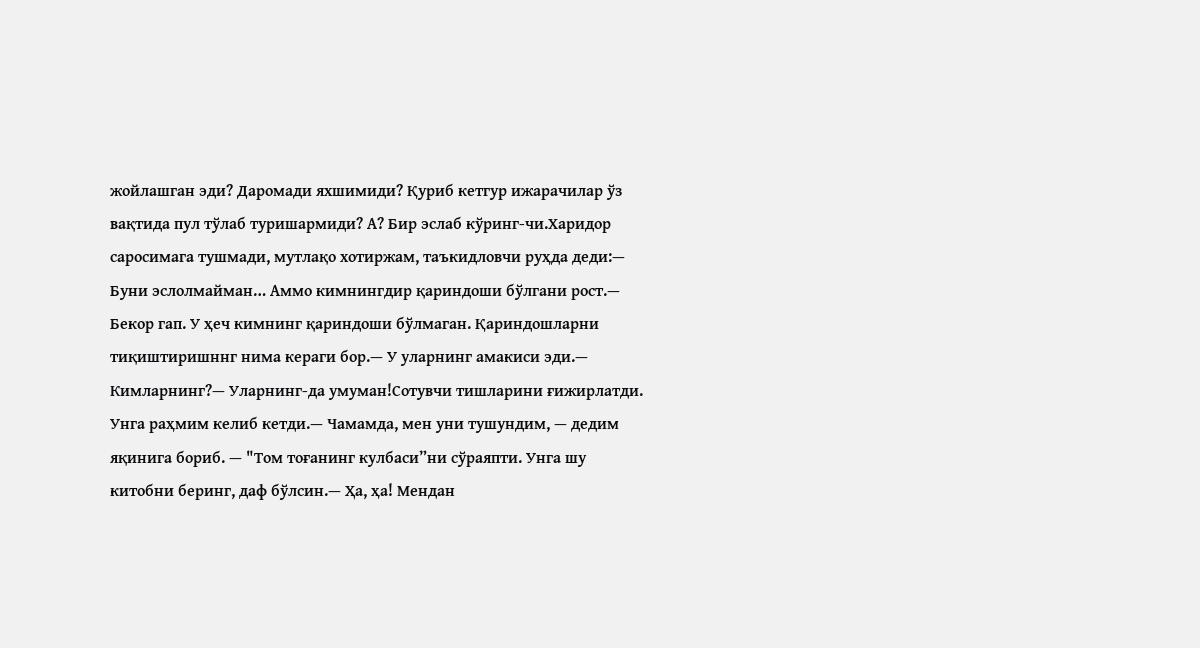жойлашган эди? Даромади яхшимиди? Қуриб кетгур ижарачилар ўз вақтида пул тўлаб туришармиди? А? Бир эслаб кўринг-чи.Харидор саросимага тушмади, мутлақо хотиржам, таъкидловчи руҳда деди:— Буни эслолмайман… Аммо кимнингдир қариндоши бўлгани рост.— Бекор гап. У ҳеч кимнинг қариндоши бўлмаган. Қариндошларни тиқиштиришннг нима кераги бор.— У уларнинг амакиси эди.— Кимларнинг?— Уларнинг-да умуман!Сотувчи тишларини ғижирлатди. Унга раҳмим келиб кетди.— Чамамда, мен уни тушундим, — дедим яқинига бориб. — "Том тоғанинг кулбаси”ни сўраяпти. Унга шу китобни беринг, даф бўлсин.— Ҳа, ҳа! Мендан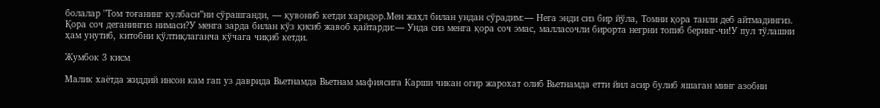болалар "Том тоғанинг кулбаси”ни сўрашганди, — қувониб кетди харидор.Мен жаҳл билан ундан сўрадим:— Нега энди сиз бир йўла, Томни қора танли деб айтмадингиз. Қора соч деганингиз нимаси?У менга зарда билан кўз қисиб жавоб қайтарди:— Унда сиз менга қора соч эмас, малласочли бирорта негрни топиб беринг-чи!У пул тўлашни ҳам унутиб, китобни қўлтиқлаганча кўчага чиқиб кетди.

Жумбок 3 кисм

Малик хаётда жиддий инсон кам гап уз даврида Вьетнамда Вьетнам мафиясига Карши чикан огир жарохат олиб Вьетнамда етти йил асир булиб яшаган минг азобни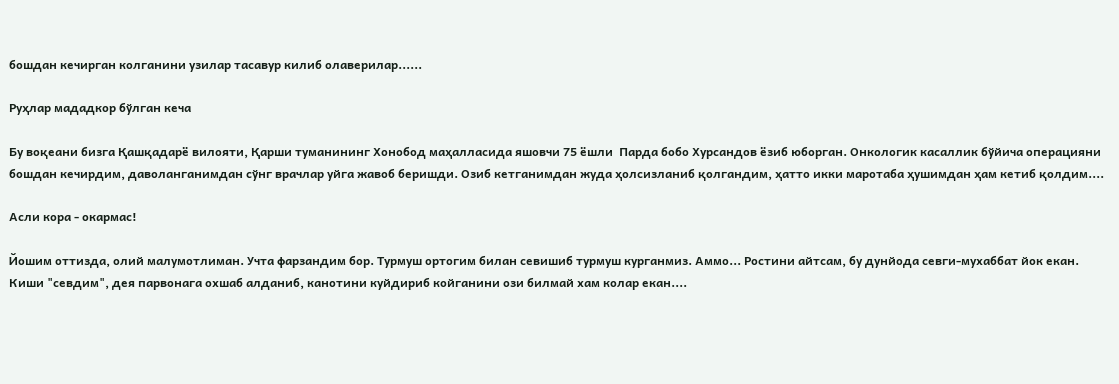бошдан кечирган колганини узилар тасавур килиб олаверилар......

Руҳлар мададкор бўлган кеча

Бу воқеани бизга Қашқадарё вилояти, Қарши туманининг Хонобод маҳалласида яшовчи 75 ёшли  Парда бобо Хурсандов ёзиб юборган. Онкологик касаллик бўйича операцияни бошдан кечирдим, даволанганимдан сўнг врачлар уйга жавоб беришди. Озиб кетганимдан жуда ҳолсизланиб қолгандим, ҳатто икки маротаба ҳушимдан ҳам кетиб қолдим....

Асли кора - окармас!

Йошим оттизда, олий малумотлиман. Учта фарзандим бор. Турмуш ортогим билан севишиб турмуш курганмиз. Аммо... Ростини айтсам, бу дунйода севги-мухаббат йок екан. Киши "севдим", дея парвонага охшаб алданиб, канотини куйдириб койганини ози билмай хам колар екан....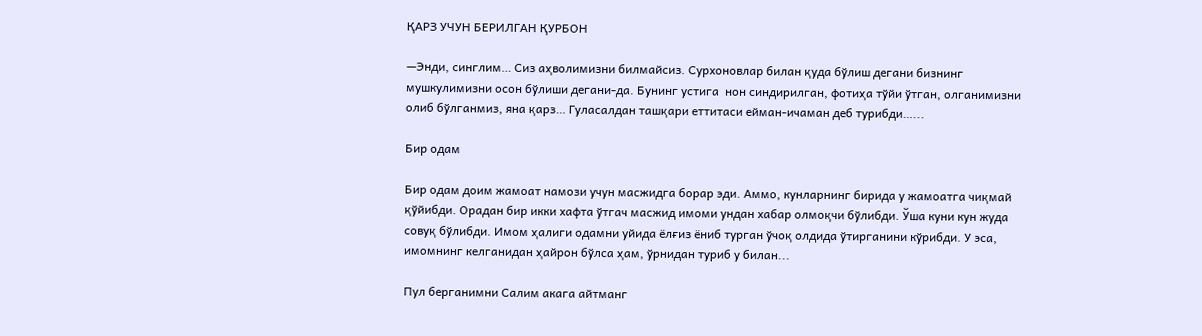ҚАРЗ УЧУН БЕРИЛГАН ҚУРБОН

—Энди, синглим… Сиз аҳволимизни билмайсиз. Сурхоновлар билан қуда бўлиш дегани бизнинг мушкулимизни осон бўлиши дегани-да. Бунинг устига  нон синдирилган, фотиҳа тўйи ўтган, олганимизни олиб бўлганмиз, яна қарз… Гуласалдан ташқари еттитаси ейман-ичаман деб турибди…...

Бир одам

Бир одам доим жамоат намози учун масжидга борар эди. Аммо, кунларнинг бирида у жамоатга чиқмай қўйибди. Орадан бир икки хафта ўтгач масжид имоми ундан хабар олмоқчи бўлибди. Ўша куни кун жуда совуқ бўлибди. Имом ҳалиги одамни уйида ёлғиз ёниб турган ўчоқ олдида ўтирганини кўрибди. У эса, имомнинг келганидан ҳайрон бўлса ҳам, ўрнидан туриб у билан...

Пул берганимни Салим акага айтманг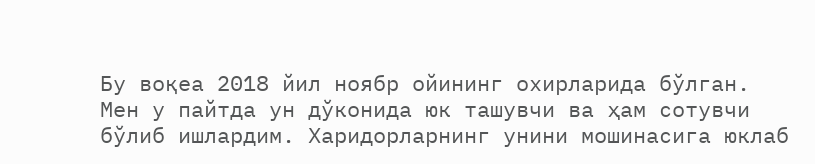Бу воқеа 2018 йил ноябр ойининг охирларида бўлган. Мен у пайтда ун дўконида юк ташувчи ва ҳам сотувчи бўлиб ишлардим. Харидорларнинг унини мошинасига юклаб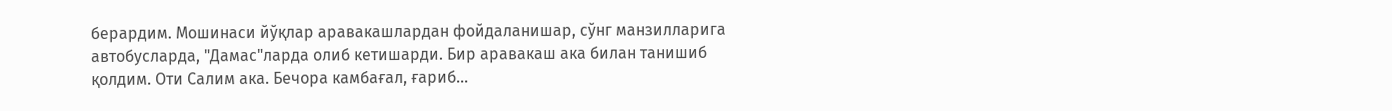берардим. Мошинаси йўқлар аравакашлардан фойдаланишар, сўнг манзилларига автобусларда, "Дамас"ларда олиб кетишарди. Бир аравакаш ака билан танишиб қолдим. Оти Салим ака. Бечора камбағал, ғариб...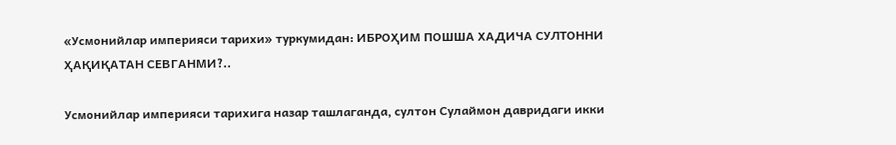«Усмонийлар империяси тарихи» туркумидан: ИБРОҲИМ ПОШША ХАДИЧА СУЛТОННИ ҲАҚИҚАТАН СЕВГАНМИ?..

Усмонийлар империяси тарихига назар ташлаганда, султон Сулаймон давридаги икки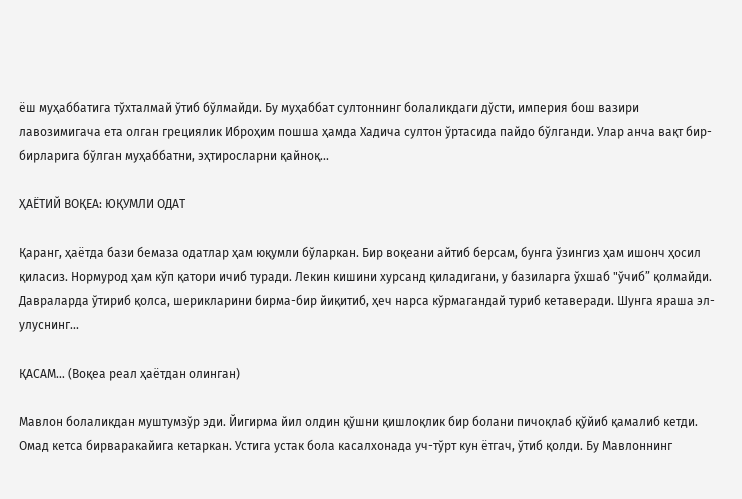ёш муҳаббатига тўхталмай ўтиб бўлмайди. Бу муҳаббат султоннинг болаликдаги дўсти, империя бош вазири лавозимигача ета олган грециялик Иброҳим пошша ҳамда Хадича султон ўртасида пайдо бўлганди. Улар анча вақт бир-бирларига бўлган муҳаббатни, эҳтиросларни қайноқ...

ҲАЁТИЙ ВОҚЕА: ЮҚУМЛИ ОДАТ

Қаранг, ҳаётда бази бемаза одатлар ҳам юқумли бўларкан. Бир воқеани айтиб берсам, бунга ўзингиз ҳам ишонч ҳосил қиласиз. Нормурод ҳам кўп қатори ичиб туради. Лекин кишини хурсанд қиладигани, у базиларга ўхшаб "ўчиб” қолмайди. Давраларда ўтириб қолса, шерикларини бирма-бир йиқитиб, ҳеч нарса кўрмагандай туриб кетаверади. Шунга яраша эл-улуснинг...

ҚАСАМ… (Воқеа реал ҳаётдан олинган)

Мавлон болаликдан муштумзўр эди. Йигирма йил олдин қўшни қишлоқлик бир болани пичоқлаб қўйиб қамалиб кетди. Омад кетса бирваракайига кетаркан. Устига устак бола касалхонада уч-тўрт кун ётгач, ўтиб қолди. Бу Мавлоннинг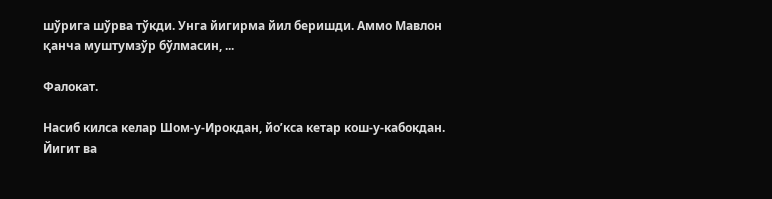шўрига шўрва тўкди. Унга йигирма йил беришди. Аммо Мавлон қанча муштумзўр бўлмасин, ...

Фалокат.

Насиб килса келар Шом-у-Ирокдан, йо’кса кетар кош-у-кабокдан. Йигит ва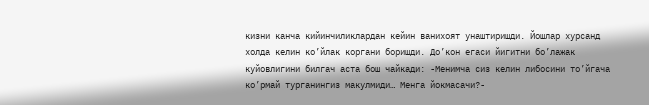кизни канча кийинчиликлардан кейин ванихоят унаштиришди. Йошлар хурсанд холда келин ко’йлак коргани боришди. До’кон егаси йигитни бо’лажак куйовлигини билгач аста бош чайкади: -Менимча сиз келин либосини то’йгача ко’рмай турганингиз макулмиди… Менга йокмасачи?-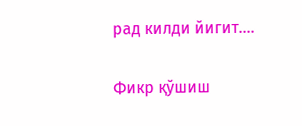рад килди йигит....

Фикр қўшиш